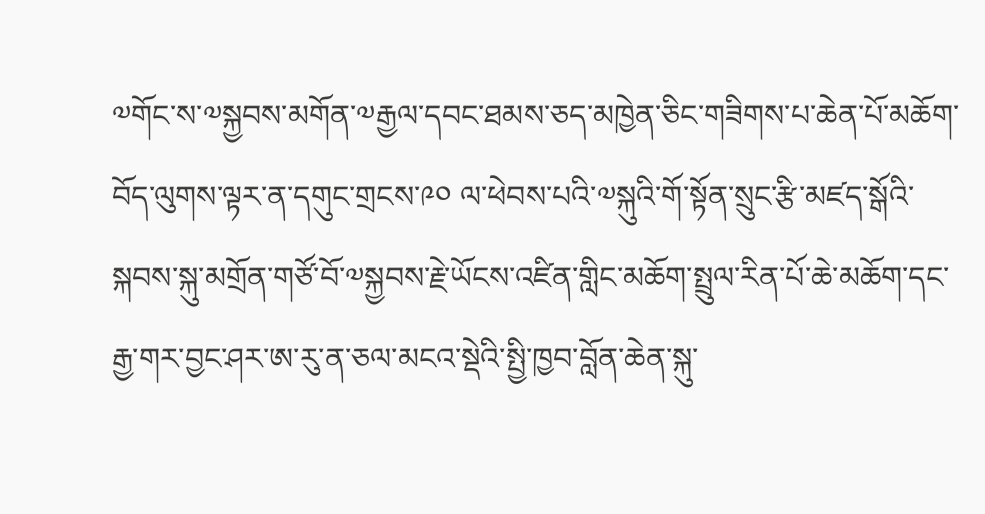༧གོང་ས་༧སྐྱབས་མགོན་༧རྒྱལ་དབང་ཐམས་ཅད་མཁྱེན་ཅིང་གཟིགས་པ་ཆེན་པོ་མཆོག་བོད་ལུགས་ལྟར་ན་དགུང་གྲངས་༩༠ ལ་ཕེབས་པའི་༧སྐུའི་གོ་སྟོན་སྲུང་རྩི་མཛད་སྒོའི་སྐབས་སྐུ་མགྲོན་གཙོ་བོ་༧སྐྱབས་རྗེ་ཡོངས་འཛིན་གླིང་མཆོག་སྤྲུལ་རིན་པོ་ཆེ་མཆོག་དང་རྒྱ་གར་བྱང་ཤར་ཨ་རུ་ན་ཅལ་མངའ་སྡེའི་སྤྱི་ཁྱབ་བློན་ཆེན་སྐུ་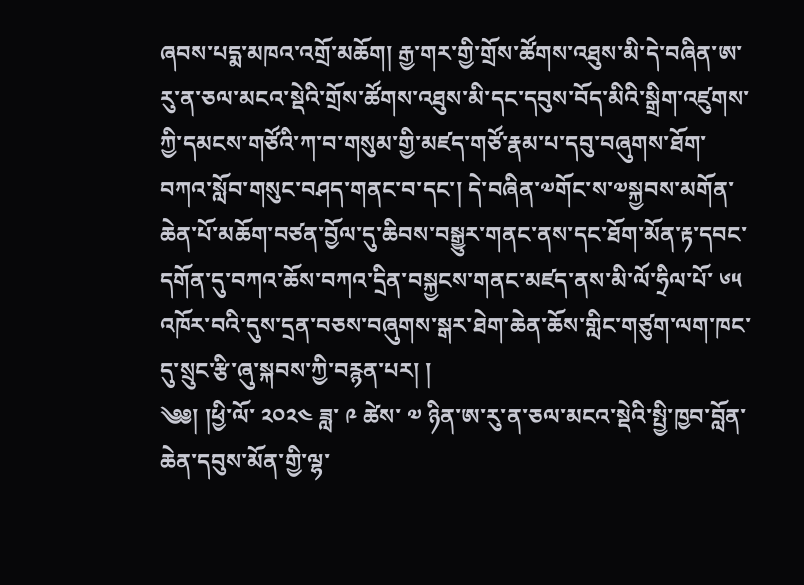ཞབས་པདྨ་མཁའ་འགྲོ་མཆོག། རྒྱ་གར་གྱི་གྲོས་ཚོགས་འཐུས་མི་དེ་བཞིན་ཨ་རུ་ན་ཅལ་མངའ་སྡེའི་གྲོས་ཚོགས་འཐུས་མི་དང་དབུས་བོད་མིའི་སྒྲིག་འཛུགས་ཀྱི་དམངས་གཙོའི་ཀ་བ་གསུམ་གྱི་མཛད་གཙོ་རྣམ་པ་དབུ་བཞུགས་ཐོག་བཀའ་སློབ་གསུང་བཤད་གནང་བ་དང་། དེ་བཞིན་༧གོང་ས་༧སྐྱབས་མགོན་ཆེན་པོ་མཆོག་བཙན་བྱོལ་དུ་ཆིབས་བསྒྱུར་གནང་ནས་དང་ཐོག་མོན་རྟ་དབང་དགོན་དུ་བཀའ་ཆོས་བཀའ་དྲིན་བསྐྱངས་གནང་མཛད་ནས་མི་ལོ་ཧྲིལ་པོ་ ༦༥ འཁོར་བའི་དུས་དྲན་བཅས་བཞུགས་སྒར་ཐེག་ཆེན་ཆོས་གླིང་གཙུག་ལག་ཁང་དུ་སྲུང་རྩི་ཞུ་སྐབས་ཀྱི་བརྙན་པར། །
༄༅། །ཕྱི་ལོ་ ༢༠༢༤ ཟླ་ ༩ ཚེས་ ༧ ཉིན་ཨ་རུ་ན་ཅལ་མངའ་སྡེའི་སྤྱི་ཁྱབ་བློན་ཆེན་དབུས་མོན་གྱི་ལྷ་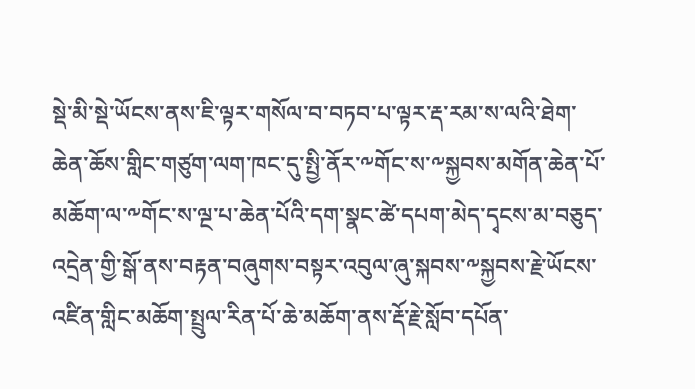སྡེ་མི་སྡེ་ཡོངས་ནས་ཇི་ལྟར་གསོལ་བ་བཏབ་པ་ལྟར་རྡ་རམ་ས་ལའི་ཐེག་ཆེན་ཆོས་གླིང་གཙུག་ལག་ཁང་དུ་སྤྱི་ནོར་༸གོང་ས་༸སྐྱབས་མགོན་ཆེན་པོ་མཆོག་ལ་༸གོང་ས་ལྔ་པ་ཆེན་པོའི་དག་སྣང་ཚེ་དཔག་མེད་དྭངས་མ་བཅུད་འདྲེན་གྱི་སྒོ་ནས་བརྟན་བཞུགས་བསྟར་འབུལ་ཞུ་སྐབས་༸སྐྱབས་རྗེ་ཡོངས་འཛིན་གླིང་མཆོག་སྤྲུལ་རིན་པོ་ཆེ་མཆོག་ནས་རྡོ་རྗེ་སློབ་དཔོན་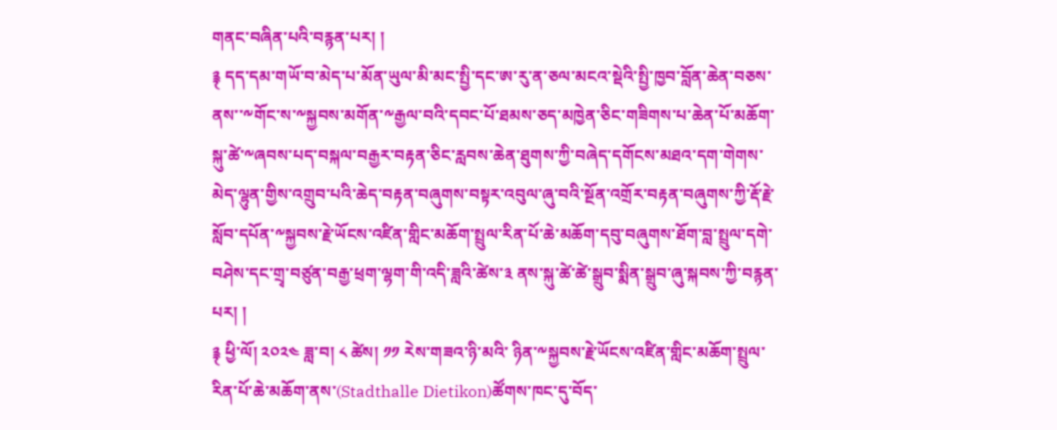གནང་བཞིན་པའི་བརྙན་པར། །
࿑ དད་དམ་གཡོ་བ་མེད་པ་མོན་ཡུལ་མི་མང་སྤྱི་དང་ཨ་རུ་ན་ཅལ་མངའ་སྡེའི་སྤྱི་ཁྱབ་བློན་ཆེན་བཅས་ནས་་༸གོང་ས་༸སྐྱབས་མགོན་༸རྒྱལ་བའི་དབང་པོ་ཐམས་ཅད་མཁྱེན་ཅིང་གཟིགས་པ་ཆེན་པོ་མཆོག་སྐུ་ཚེ་༸ཞབས་པད་བསྐལ་བརྒྱར་བརྟན་ཅིང་རླབས་ཆེན་ཐུགས་ཀྱི་བཞེད་དགོངས་མཐའ་དག་གེགས་མེད་ལྷུན་གྱིས་འགྲུབ་པའི་ཆེད་བརྟན་བཞུགས་བསྟར་འབུལ་ཞུ་བའི་སྔོན་འགྲོར་བརྟན་བཞུགས་ཀྱི་རྡོ་རྗེ་སློབ་དཔོན་༸སྐྱབས་རྗེ་ཡོངས་འཛིན་གླིང་མཆོག་སྤྲུལ་རིན་པོ་ཆེ་མཆོག་དབུ་བཞུགས་ཐོག་བླ་སྤྲུལ་དགེ་བཤེས་དང་གྲྭ་བཙུན་བརྒྱ་ཕྲག་ལྷག་གི་འདི་ཟླའི་ཚེས་༣ ནས་སྐུ་ཚེ་ཚེ་སྒྲུབ་སྨིན་སྒྲུབ་ཞུ་སྐབས་ཀྱི་བརྙན་པར། །
࿑ ཕྱི་ལོ། ༢༠༢༤ ཟླ་བ། ༨ ཚེས། ༡༡ རེས་གཟའ་ཉི་མའི་ ཉིན་༸སྐྱབས་རྗེ་ཡོངས་འཛིན་གླིང་མཆོག་སྤྲུལ་རིན་པོ་ཆེ་མཆོག་ནས་(Stadthalle Dietikon)ཚོགས་ཁང་དུ་བོད་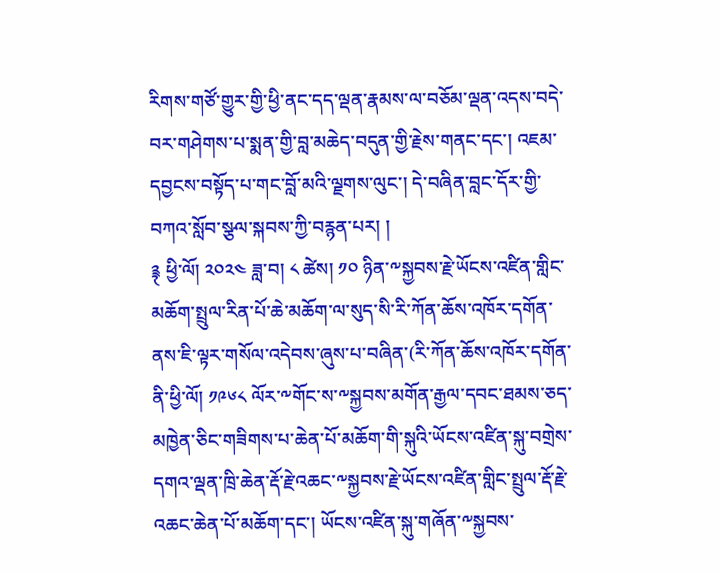རིགས་གཙོ་གྱུར་གྱི་ཕྱི་ནང་དད་ལྡན་རྣམས་ལ་བཅོམ་ལྡན་འདས་བདེ་བར་གཤེགས་པ་སྨན་གྱི་བླ་མཆེད་བདུན་གྱི་རྗེས་གནང་དང་། འཇམ་དབྱངས་བསྟོད་པ་གང་བློ་མའི་ལྗགས་ལུང་། དེ་བཞིན་བླང་དོར་གྱི་བཀའ་སློབ་སྩལ་སྐབས་ཀྱི་བརྙན་པར། །
࿑ ཕྱི་ལོ། ༢༠༢༤ ཟླ་བ། ༨ ཚེས། ༡༠ ཉིན་༸སྐྱབས་རྗེ་ཡོངས་འཛིན་གླིང་མཆོག་སྤྲུལ་རིན་པོ་ཆེ་མཆོག་ལ་སུད་སི་རི་ཀོན་ཆོས་འཁོར་དགོན་ནས་ཇི་ལྟར་གསོལ་འདེབས་ཞུས་པ་བཞིན་(རི་ཀོན་ཆོས་འཁོར་དགོན་ནི་ཕྱི་ལོ། ༡༩༦༨ ལོར་༸གོང་ས་༸སྐྱབས་མགོན་རྒྱལ་དབང་ཐམས་ཅད་མཁྱེན་ཅིང་གཟིགས་པ་ཆེན་པོ་མཆོག་གི་སྐུའི་ཡོངས་འཛིན་སྐུ་བགྲེས་དགའ་ལྡན་ཁྲི་ཆེན་རྡོ་རྗེ་འཆང་༸སྐྱབས་རྗེ་ཡོངས་འཛིན་གླིང་སྤྲུལ་རྡོ་རྗེ་འཆང་ཆེན་པོ་མཆོག་དང་། ཡོངས་འཛིན་སྐུ་གཞོན་༸སྐྱབས་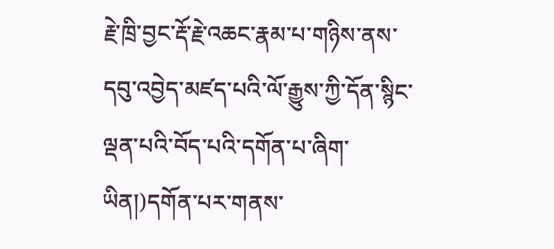རྗེ་ཁྲི་བྱང་རྡོ་རྗེ་འཆང་རྣམ་པ་གཉིས་ནས་དབུ་འབྱེད་མཛད་པའི་ལོ་རྒྱུས་ཀྱི་དོན་སྙིང་ལྡན་པའི་བོད་པའི་དགོན་པ་ཞིག་ཡིན།)དགོན་པར་གནས་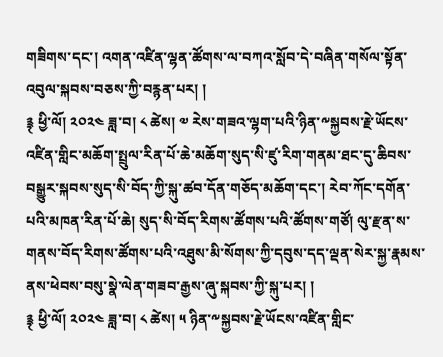གཟིགས་དང་། འགན་འཛིན་ལྷན་ཚོགས་ལ་བཀའ་སློབ་དེ་བཞིན་གསོལ་སྟོན་འབུལ་སྐབས་བཅས་ཀྱི་བརྙན་པར། །
࿑ ཕྱི་ལོ། ༢༠༢༤ ཟླ་བ། ༨ ཚེས། ༧ རེས་གཟའ་ལྷག་པའི་ཉིན་༸སྐྱབས་རྗེ་ཡོངས་འཛིན་གླིང་མཆོག་སྤྲུལ་རིན་པོ་ཆེ་མཆོག་སུད་སི་ཛུ་རིག་གནམ་ཐང་དུ་ཆིབས་བསྒྱུར་སྐབས་སུད་སི་བོད་ཀྱི་སྐུ་ཚབ་དོན་གཅོད་མཆོག་དང་། རེབ་ཀོང་དགོན་པའི་མཁན་རིན་པོ་ཆེ། སུད་སི་བོད་རིགས་ཚོགས་པའི་ཚོགས་གཙོ། ལུ་རྫན་ས་གནས་བོད་རིགས་ཚོགས་པའི་འཐུས་མི་སོགས་ཀྱི་དབུས་དད་ལྡན་སེར་སྐྱ་རྣམས་ནས་ཕེབས་བསུ་སྣེ་ལེན་གཟབ་རྒྱས་ཞུ་སྐབས་ཀྱི་སྐུ་པར། །
࿑ ཕྱི་ལོ། ༢༠༢༤ ཟླ་བ། ༨ ཚེས། ༥ ཉིན་༸སྐྱབས་རྗེ་ཡོངས་འཛིན་གླིང་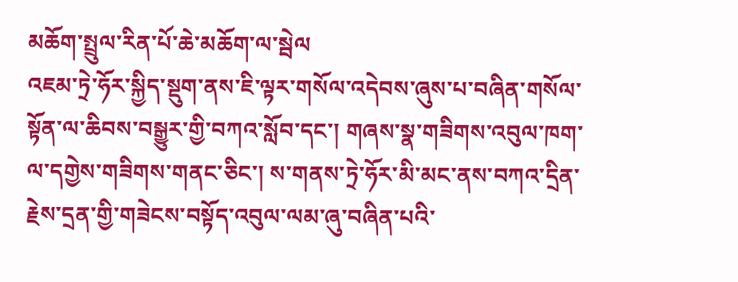མཆོག་སྤྲུལ་རིན་པོ་ཆེ་མཆོག་ལ་སྦེལ
འཇམ་ཏྲེ་ཧོར་སྐྱིད་སྡུག་ནས་ཇི་ལྟར་གསོལ་འདེབས་ཞུས་པ་བཞིན་གསོལ་སྟོན་ལ་ཆིབས་བསྒྱུར་གྱི་བཀའ་སློབ་དང་། གཞས་སྣ་གཟིགས་འབུལ་ཁག་ལ་དགྱེས་གཟིགས་གནང་ཅིང་། ས་གནས་ཏྲེ་ཧོར་མི་མང་ནས་བཀའ་དྲིན་རྗེས་དྲན་གྱི་གཟེངས་བསྟོད་འབུལ་ལམ་ཞུ་བཞིན་པའི་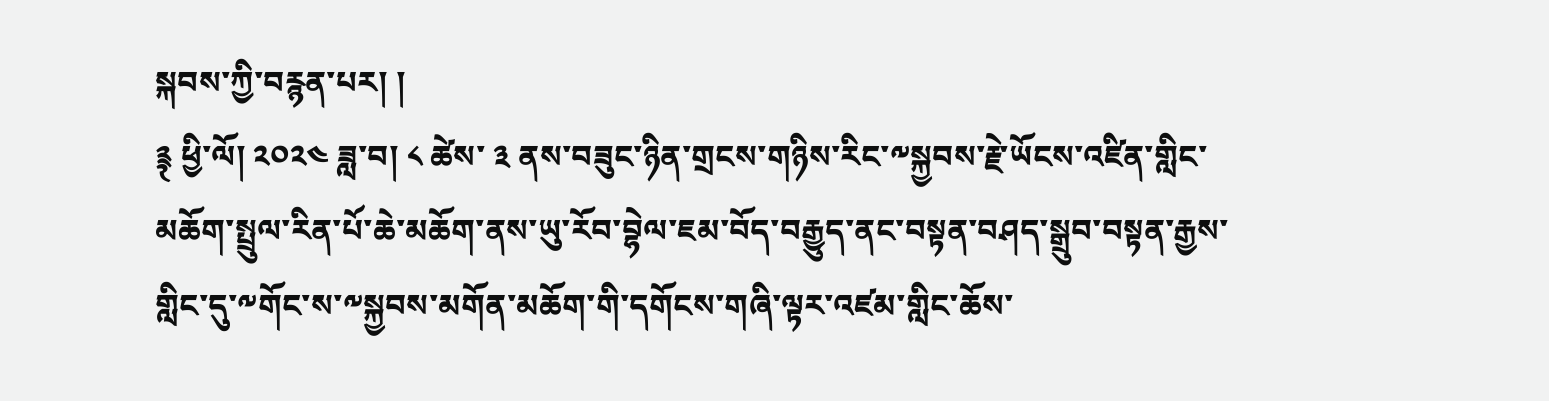སྐབས་ཀྱི་བརྙན་པར། །
࿑ ཕྱི་ལོ། ༢༠༢༤ ཟླ་བ། ༨ ཚེས་ ༣ ནས་བཟུང་ཉིན་གྲངས་གཉིས་རིང་༸སྐྱབས་རྗེ་ཡོངས་འཛིན་གླིང་མཆོག་སྤྲུལ་རིན་པོ་ཆེ་མཆོག་ནས་ཡུ་རོབ་བྷེལ་ཇམ་བོད་བརྒྱུད་ནང་བསྟན་བཤད་སྒྲུབ་བསྟན་རྒྱས་གླིང་དུ་༸གོང་ས་༸སྐྱབས་མགོན་མཆོག་གི་དགོངས་གཞི་ལྟར་འཛམ་གླིང་ཆོས་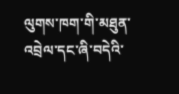ལུགས་ཁག་གི་མཐུན་འབྲེལ་དང་ཞི་བདེའི་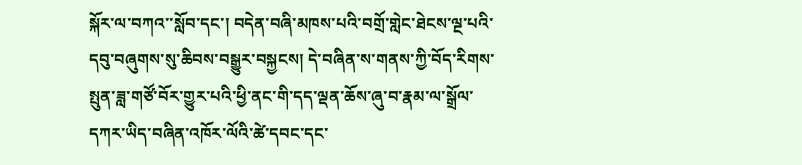སྐོར་ལ་བཀའ་་སློབ་དང་། བདེན་བཞི་མཁས་པའི་བགྲོ་གླེང་ཐེངས་ལྔ་པའི་དབུ་བཞུགས་སུ་ཆིབས་བསྒྱུར་བསྐྱངས། དེ་བཞིན་ས་གནས་ཀྱི་བོད་རིགས་སྤུན་ཟླ་གཙོ་བོར་གྱུར་པའི་ཕྱི་ནང་གི་དད་ལྡན་ཆོས་ཞུ་བ་རྣམ་ལ་སྒྲོལ་དཀར་ཡིད་བཞིན་འཁོར་ལོའི་ཚེ་དབང་དང་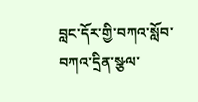བླང་དོར་གྱི་བཀའ་སློབ་བཀའ་དྲིན་སྩལ་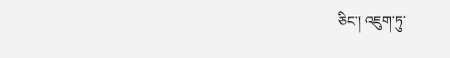ཅིང་། འཇུག་ཏུ་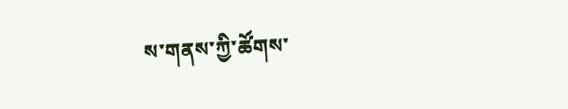ས་གནས་ཀྱི་ཚོགས་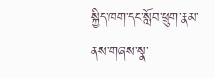སྐྱིད་ཁག་དང་སློབ་ཕྲུག་རྣམ་ནས་གཞས་སྣ་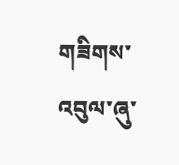གཟིགས་འབུལ་ཞུ་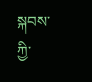སྐབས་ཀྱི་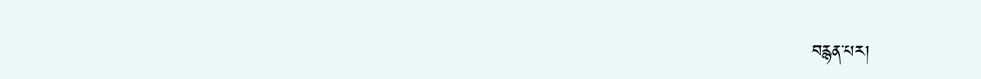བརྙན་པར།